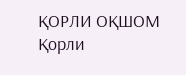ҚОРЛИ ОҚШОМ
Қорли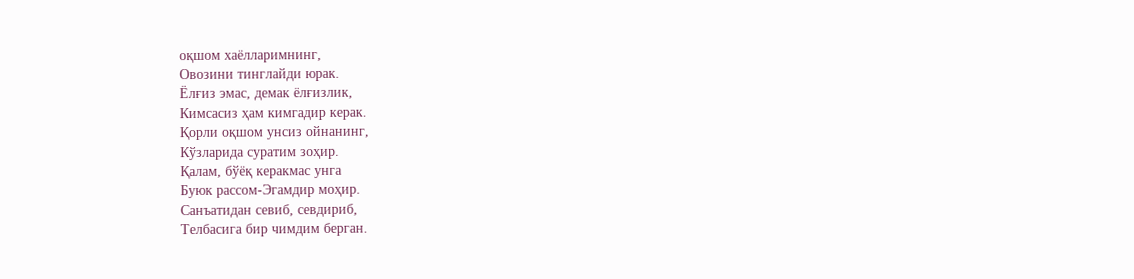оқшом хаёлларимнинг,
Овозини тинглайди юрак.
Ёлғиз эмас, демак ёлғизлик,
Кимсасиз ҳам кимгадир керак.
Қорли оқшом унсиз ойнанинг,
Кўзларида суратим зоҳир.
Қалам, бўёқ керакмас унга
Буюк рассом-Эгамдир моҳир.
Санъатидан севиб, севдириб,
Телбасига бир чимдим берган.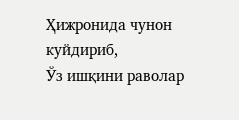Ҳижронида чунон куйдириб,
Ўз ишқини раволар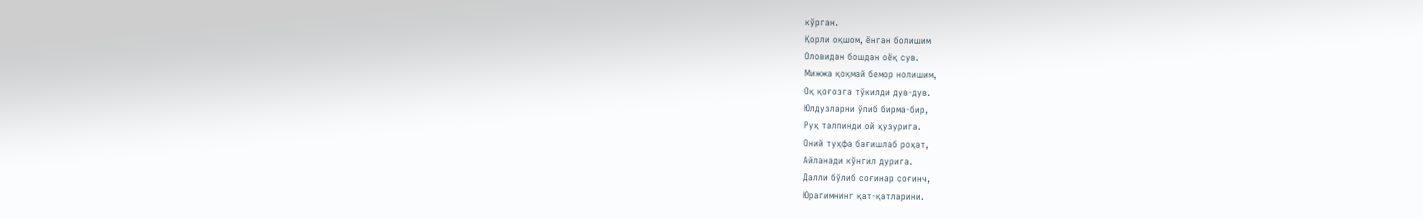кўрган.
Қорли оқшом, ёнган болишим
Оловидан бошдан оёқ сув.
Мижжа қоқмай бемор нолишим,
Оқ қоғозга тўкилди дув-дув.
Юлдузларни ўпиб бирма-бир,
Руҳ талпинди ой ҳузурига.
Оний туҳфа бағишлаб роҳат,
Айланади кўнгил дурига.
Далли бўлиб соғинар соғинч,
Юрагимнинг қат-қатларини.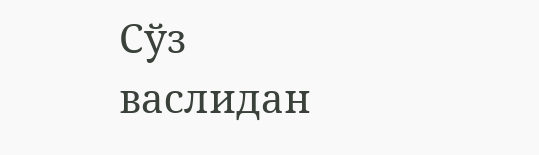Сўз васлидан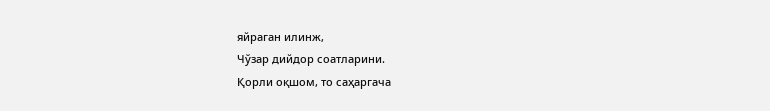яйраган илинж,
Чўзар дийдор соатларини.
Қорли оқшом, то саҳаргача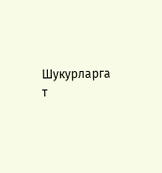Шукурларга т